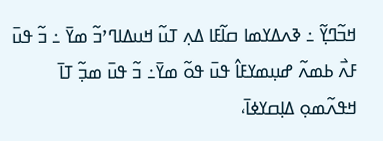ߞߏ߬ߣߌ߲߬ ߸ ߢߍߡߌߘߊ ߛߊ߬ߓߊ ߡߍ߲ ߠߎ߬ ߞߎߡߊߣߴߏ߬ ߘߌ߫ ߸ ߏ߬ ߟߎ߫ ߓߍ߯ ߕߘߍ߬ ߝߎ߲ߘߌߓߊ߮ ߟߎ߫ ߟߋ߬ ߘߌ߫߸ ߏ߬ ߟߎ߫ ߘߏ߲߬ ߠߊ߫ ߞߟߍ߬ߘߋ߲ ߡߊ߲ߛߌߦߊ߫،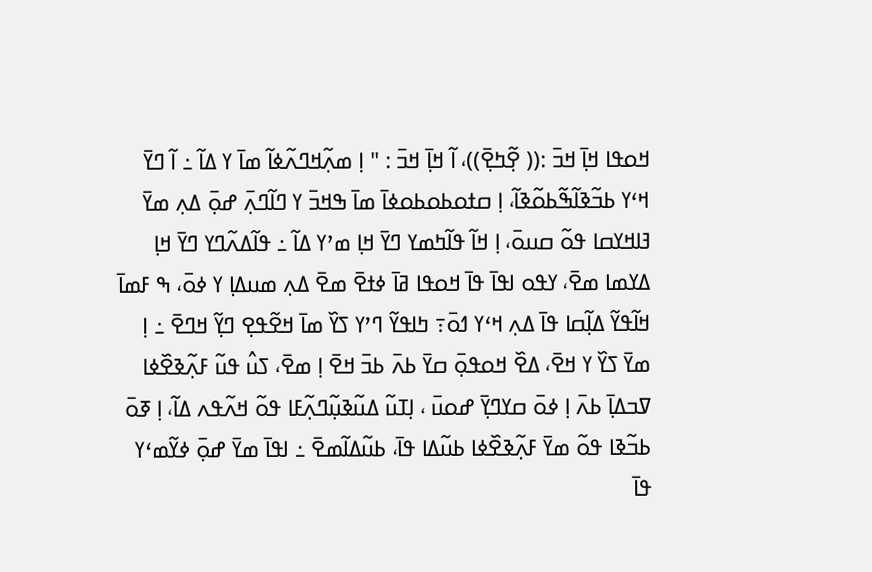ߞߋߟߊ ߞߊ߲߫ ߞߏ߫ :(( ߐ߲߬ߤߐ߲߫))، ߊ߬ ߞߊ߲߫ ߞߏ߫ : " ߊ߲ ߘߍ߲߬ߞߣߍ߬ߦߊ߬ ߘߊ߫ ߌ ߡߊ߬ ߸ ߊ߬ ߣߌ߫ ߞߵߌ ߕߏ߬ߢߊ߬ߒ߬ߕߋ߬ߢߊ߬، ߊ߲ ߛߙߋߕߋߕߋߦߊ߫ ߘߊ߫ ߒߞߏ߫ ߌ ߣߊ߬ߣߍ߲߫ ߝߋ߲߫ ߡߍ߲ ߘߌ߫ ߔߊߞߌߛߊ ߟߋ߬ ߛߎߋ߫، ߊ߲ ߞߊ߬ ߟߊ߬ߤߘߌ ߣߌ߫ ߞߊ߲ ߘߴߌ ߡߊ߬ ߸ ߟߊ߬ߡߍ߬ߣߌ ߣߌ߫ ߞߊ߲ ߡߌߘߊ ߘߐ߫، ߌߟߋ ߊߟߊ߫ ߟߊ߫ ߞߋߟߊ ߥߊ߫ ߦߙߐ߫ ߘߐ߫ ߡߍ߲ ߘߎߡߊ߲ ߌ ߦߋ߫، ߒ ߓߘߊ߫ ߞߊ߬ߟߌ߬ ߡߊ߲߬ߛߊ ߟߊ߫ ߡߍ߲ ߞߵߌ ߗߋ߫߹ ߤߊߟߌ߬ ߣߴߌ ߖߌ߰ ߘߊ߫ ߞߐ߬ߟߐ߲ ߣߌ߲߬ ߞߣߐ߫ ߸ ߊ߲ ߘߌ߫ ߖߌ߰ ߌ ߞߐ߫، ߡߐ߰ ߞߋߟߋ߲߫ ߛߌ߫ ߕߍ߫ ߕߏ߫ ߞߐ߫ ߊ߲ ߘߐ߫، ߖߎ߮ ߟߎ߬ ߓߍ߲߬ߢߐ߰ߦߊ ߜߏߡߊ߲߫ ߕߍ߫ ߊ߲ ߦߋ߫ ߛߌߣߌ߲߫ ߝߋߎ߫ ، ߊ߲ߠߎ߬ ߡߎ߬ߢߎ߲߬ߣߍ߲߬ߓߊ ߟߋ߬ ߞߍ߬ߟߍ ߡߊ߬، ߊ߲ ߧߋ߫ ߕߏ߬ߢߊ ߟߋ߬ ߘߌ߫ ߓߍ߲߬ߢߐ߰ߦߊ ߕߎ߬ߡߊ ߟߊ߫، ߕߎ߬ߡߊ߬ߘߐ߫ ߸ ߊߟߊ߫ ߘߌ߫ ߝߋ߲߫ ߦߌ߬ߘߵߌ ߟߊ߫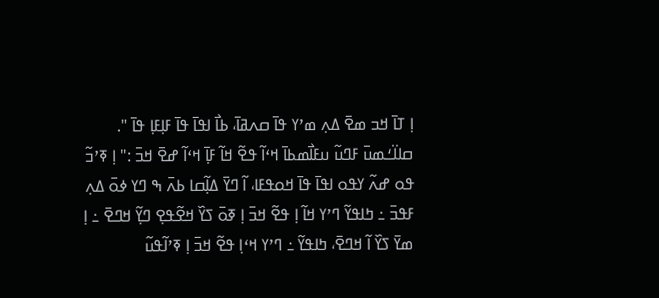ߊ߲ ߠߊ߫ ߞߏ ߘߐ߫ ߡߍ߲ ߘߴߌ ߟߊ߫ ߛߍߥߊ߫، ߕߊ߯ ߊߟߊ߫ ߟߊ߫ ߓߊ߲ߓߊ߲ ߟߊ߫ ".
ߛߊߊ߳ߑߘߎ߫ ߓߣߎ߬ ߎߓߊ߯ߘߕߊ߫ ߞߵߊ߬ ߟߐ߬ ߞߊ߬ ߓߊ߲߫ ߞߵߊ߬ ߝߐ߫ ߞߏ߫ :" ߊ߲ ߧߴߏ߬ ߟߋ ߝߍ߬ ߌߟߋ ߊߟߊ߫ ߟߊ߫ ߞߋߟߓߊ، ߊ߬ ߣߌ߫ ߡߊ߲߬ߛߊ ߕߍ߫ ߒ ߣߌ ߦߋ߫ ߡߍ߲ ߓߟߏ߫ ߸ ߤߊߟߌ߬ ߣߴߌ ߞߊ߬ ߊ߲ ߟߐ߬ ߞߏ߫ ߊ߲ ߧߋ߫ ߖߌ߰ ߞߐ߬ߟߐ߲ ߣߌ߲߬ ߞߣߐ߫ ߸ ߊ߲ ߘߌ߫ ߖߌ߰ ߊ߬ ߞߣߐ߫، ߤߊߟߌ߬ ߸ ߣߴߌ ߞߵߊ߲ ߟߐ߬ ߞߏ߫ ߊ߲ ߧߴߊ߬ߟߎ߬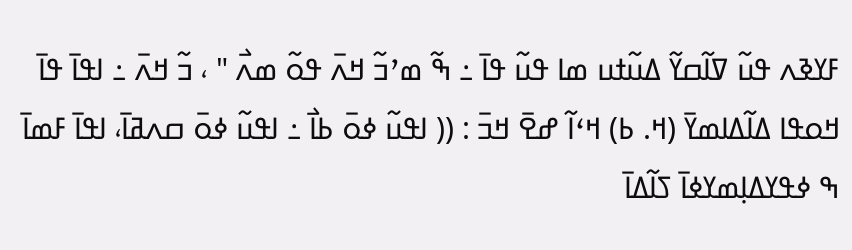ߓߌߢߍ ߟߎ߬ ߜߊ߬ߛߌ߬ ߡߎ߬ߙߎ ߘߊ ߟߎ߬ ߟߊ߫ ߸ ߒ߬ ߘߴߏ߬ ߞߍ߫ ߟߋ߬ ߘߍ߯ " ، ߏ߬ ߞߍ߫ ߸ ߊߟߊ߫ ߟߊ߫ ߞߋߟߊ ߡߊ߬ߡߊߘߌ߫ (ߞ. ߕ) ߞߵߊ߬ ߝߐ߫ ߞߏ߫ : (( ߊߟߎ߬ ߦߋ߫ ߕߊ߯ ߸ ߊߟߎ߬ ߦߋ߫ ߛߍߥߊ߫، ߊߟߊ߫ ߓߘߊ߫ ߒ ߦߟߌߡߊ߲ߘߌߦߊ߫ ߖߊ߬ߡߊ߫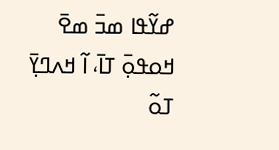ߝߌ߬ߟߊ ߘߏ߫ ߘߐ߫ ߞߋߟߋ߲߫ ߠߊ߫، ߊ߬ ߞߍߣߌ߲߫ ߠߋ߬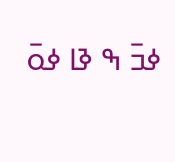ߦߏ߫ ߒ ߢߊ ߦߋ߫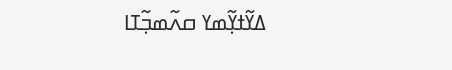ߡߌ߬ߙߌ߲߬ߘߌ ߛߍ߬ߘߏ߲߬ߠߊ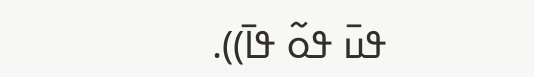ߟߎ߫ ߟߋ߬ ߟߊ߫)).